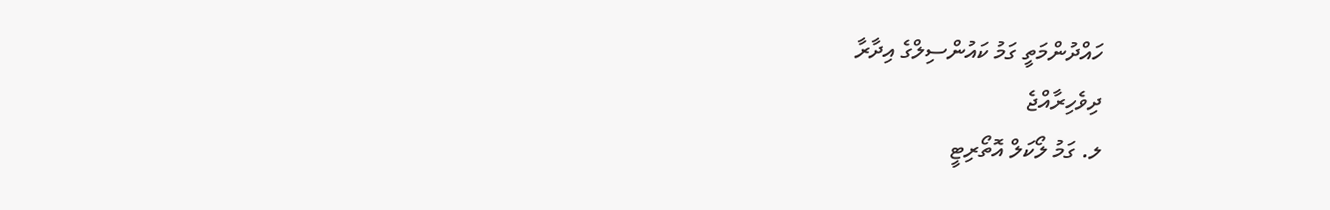ހައްދުންމަތީ ގަމު ކައުންސިލްގެ އިދާރާ
ދިވެހިރާއްޖެ
ލ. ގަމު ލޯކަލް އޮތޯރިޓީ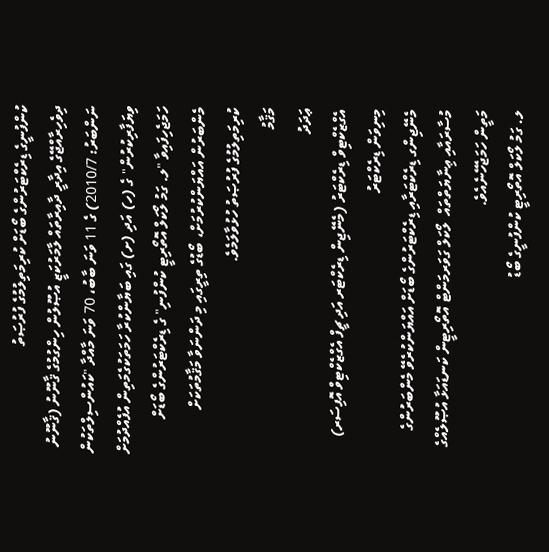ކުންފުނީގެ ޑިރެކްޓަރުންގެ ބޯޑަށް ކުރިމަތިލުމުގެ ފުރުޞަތު
ދިވެހިރާއްޖޭގެ އިދާރީ ދާއިރާތައް ލާމަރުކަޒީ އުޞޫލުން ހިންގުމުގެ ޤާނޫނު (ޤާނޫނު ނަންބަރު: 2010/7) ގެ 11 ވަނަ ބާބު، 70 ވަނަ މާއްދާ "ކައުންސިލްތަކުން ވިޔަފާރިކުރުން" ގެ (ހ) އަދި (ށ) ގައި ބަޔާންކުރާ ހަމަތަކުގެމަތިން އުފެއްދުމަށް ހަމަޖެހިފައިވާ "ލ. ގަމު ލޯކަލް އޮތޯރިޓީ ކުންފުނި" ގެ ޑިރެކްޓަރުންގެ ބޯޑަށް މެންބަރުން އައްޔަންކުރުމަށް، ބޯޑުގެ ތިރީގައި މި ދަންނަވާ މަޤާމުތަކަށް ކުރިމަތިލުމުގެ ފުރުޞަތު ހުޅުވާލަމެވެ.
މަޤާމު
ޢަދަދު
އެގްޒެކްޓިވް ޑިރެކްޓަރު (މެނޭޖިން ޑިރެކްޓަރ އަދި ޗީފް އެގްޒެކްޓިވް އޮފިސަރ)
މިނިވަން ޑިރެކްޓަރު
މެނޭޖިންގ ޑިރެކްޓަރާއި ޑިރެކްޓަރުންގެ ބޯޑަށް އައްޔަންކުރެވޭ މެންބަރުންގެ މުސާރައާއި ޢިނާޔަތްތައް  ލޯކަލް ގަވަރމަންޓް އޮތޯރިޓީން ކަނޑައަޅާ އުޞޫލެއްގެ މަތީން ހަމަޖެހޭނެއެވެ.
ލ. ގަމު ލޯކަލް އޮތޯރިޓީ ކުންފުނީގެ ބޯޑު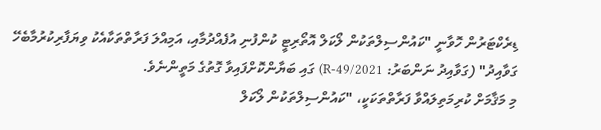ޑިރެކްޓަރުން ހޮވާނީ "ކައުންސިލްތަކުން ލޯކަލް އޮތޯރިޓީ ކުންފުނި އުފެއްދުމާއި، އަމިއްލަ ފަރާތްތަކާއެކު ވިޔަފާރިކުރުމާބެހޭ ގަވާއިދު" (ގަވާއިދު ނަންބަރު: 2021/R-49) ގައި ބަޔާންކޮށްފައިވާ ގޮތުގެ މަތީންނެވެ.
މި މަޤާމަށް ކުރިމަތިލައްވާ ފަރާތްތަކަކީ، "ކައުންސިލްތަކުން ލޯކަލް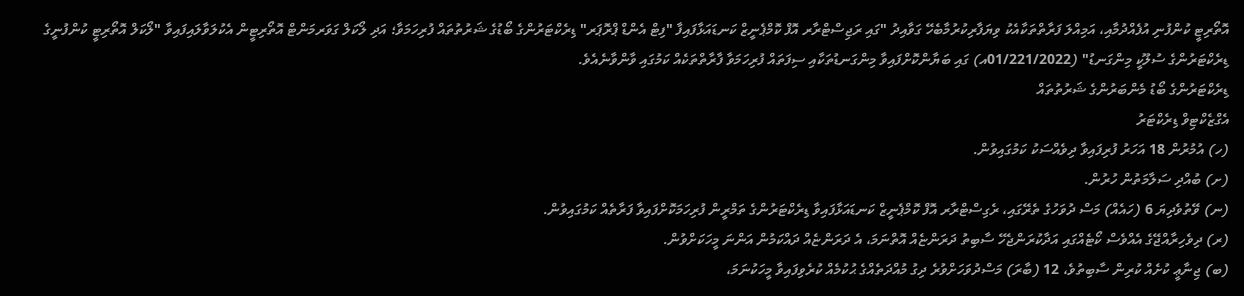އޮތޯރިޓީ ކުންފުނި އުފެއްދުމާއި، އަމިއްލަ ފަރާތްތަކާއެކު ވިޔަފާރިކުރުމާބެހޭ ގަވާއިދު "ގައި ރަޖިސްޓްރާރ އޮފް ކޮމްޕެނީޒް ކަނޑައަޅާފައިފާ "ފިޓް އެންޑް ޕްރޮޕަރ" ޑިރެކްޓަރުންގެ ބޯޑުގެ ޝަރުތުތައް ފުރިހަމަވާ؛ އަދި ލޯކަލް ގަވަރމަންޓް އޮތޯރިޓީން އެކުލަވާލައިފައިވާ "ލޯކަލް އޮތޯރިޓީ ކުންފުނީގެ ޑިރެކްޓަރުންގެ ސުލޫކީ މިންގަނޑު" (01/221/2022އ) ގައި ބަޔާންކޮށްފައިވާ މިންގަނޑުތަކާއި ސިފަތައް ފުރިހަމަވާ ފާރާތްތަކެއް ކަމުގައި ވާންވާނެއެވެ.
ޑިރެކްޓަރުންގެ ބޯޑު މެންބަރުންގެ ޝަރުތުތައް
އެގްޒެކްޓިވް ޑިރެކްޓަރު
(ހ) އުމުރުން 18 އަހަރު ފުރިފައިވާ ދިވެއްސަކު ކަމުގައިވުން.
(ށ) ބުއްދި ސަލާމަތުން ހުރުން.
(ނ) ވޭތުވެދިޔަ 6 (ހައެއް) މަސް ދުވަހުގެ ތެރޭގައި، ރެގިސްޓްރާރ އޮފް ކޮމްޕެނީޒް ކަނޑައަޅާފައިވާ ޑިރެކްޓަރުންގެ ތަމްރީން ފުރިހަމަކޮށްފައިވާ ފަރާތެއް ކަމުގައިވުން.
(ރ) ދިވެހިރާއްޖޭގެ އެއްވެސް ކޯޓެއްގައި އަދާކުރަންޖެހޭ ސާބިތު ދަރަންޏެއް އޮތްނަމަ، އެ ދަރަންޏެއް ދައްކަމުން އަންނަ މީހަކަށްވުން.
(ބ) ޖިނާޢީ ކުށެއް ކުރިން ސާބިތުވެ، 12 (ބާރަ) މަސްދުވަހަށްވުރެ ދިގު މުއްދަތެއްގެ ޙުކުމެއް ކުރެވިފައިވާ މީހަކުނަމަ،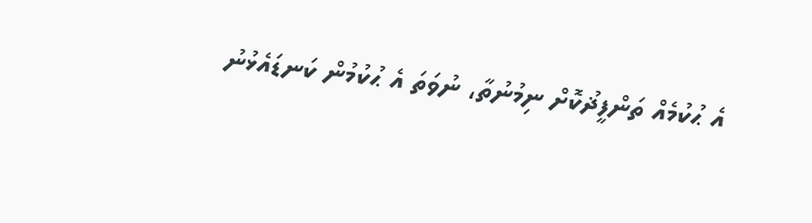އެ ޙުކުމެއް ތަންފީޛުކޮށް ނިމުނުތާ، ނުވަތަ އެ ޙުކުމުން ކަނޑައެޅުނު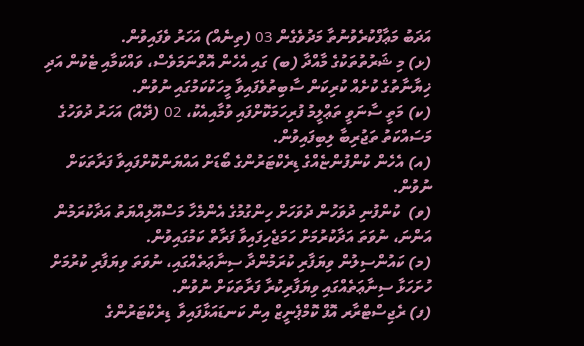އަދަބު މަޢާފްކުރެވުނުތާ މަދުވެގެން 03 (ތިނެއް) އަހަރު ވެފައިވުން.
(ޅ) މި ޝަރުތުތަކުގެ މާއްދާ (ބ) ގައި އެހެން އޮތްނަމަވެސް، ވައްކަމާއި ޓެކުން އަދި ޚިޔާނާތުގެ ކުށެއް ކުރިކަން ސާބިތުވެފައިވާ މީހަކުކަމުގައި ނުވުން.
(ކ) މަތީ ސާނަވީ ތަޢްލީމު ފުރިހަމަކޮށްފައި ވުމާއިއެކު، 02 (ދޭއް) އަހަރު ދުވަހުގެ މަސައްކަތު ތަޖުރިބާ ލިބިފައިވުން.
(އ) އެހެން ކުންފުންޏެއްގެ ޑިރެކްޓަރުންގެ ބޯޑަށް އައްޔަންކޮށްފައިވާ ފަރާތަކަށް ނުވުން.
(ވ)  ކުންފުނި ދުވަހުން ދުވަހަށް ހިންގުމުގެ އެންމެހާ މަސްއޫލިއްޔަތު އަދާކުރަމުން އަންނަ، ނުވަތަ އަދާކުރުމަށް ހަމަޖެހިފައިވާ ފަރާތް ކަމުގައިވުން.
(މ) ކައުންސިލުން ވިޔަފާރި ކުރަމުންދާ ސިނާޢަތެއްގައި، ނުވަތަ ވިޔަފާރި ކުރުމަށް ހުށަހަޅާ ސިނާޢަތެއްގައި ވިޔަފާރިކުރާ ފަރާތަކަށް ނުވުން.
(ފ) ރެޖިސްޓްރާރ އޮފް ކޮމްޕެނީޒް އިން ކަނޑައަޅާފައިވާ  ޑިރެކްޓަރުންގެ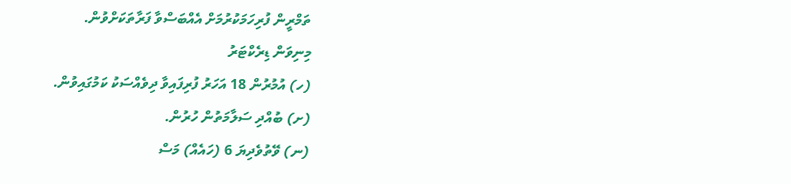ތަމްރީން ފުރިހަމަކުރުމަށް އެއްބަސްވާ ފަރާތަކަށްވުން.
މިނިވަން ޑިރެކްޓަރު
(ހ) އުމުރުން 18 އަހަރު ފުރިފައިވާ ދިވެއްސަކު ކަމުގައިވުން.
(ށ) ބުއްދި ސަލާމަތުން ހުރުން.
(ނ) ވޭތުވެދިޔަ 6 (ހައެއް) މަސް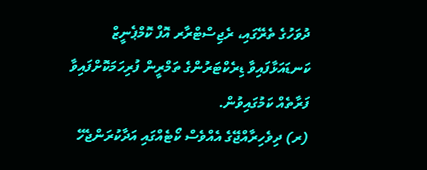ދުވަހުގެ ތެރޭގައި، ރެޖިސްޓްރާރ އޮފް ކޮމްޕެނީޒް ކަނޑައަޅާފައިވާ ޑިރެކްޓަރުންގެ ތަމްރީން ފުރިހަމަކޮށްފައިވާ ފަރާތެއް ކަމުގައިވުން.
(ރ) ދިވެހިރާއްޖޭގެ އެއްވެސް ކޯޓެއްގައި އަދާކުރަންޖެހޭ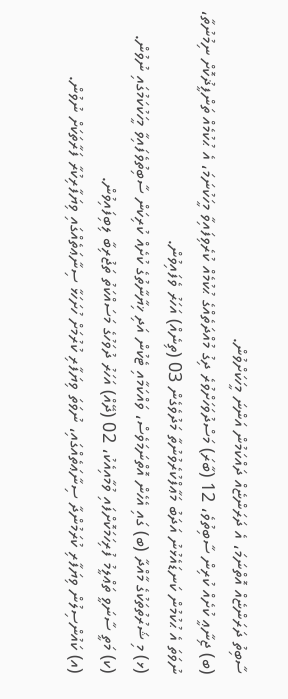ސާބިތު ދަރަންޏެއް އޮތްނަމަ، އެ ދަރަންޏެއް ދައްކަމުން އަންނަ މީހަކަށްވުން.
(ބ) ޖިނާޢީ ކުށެއް ކުރިން ސާބިތުވެ، 12 (ބާރަ) މަސްދުވަހަށްވުރެ ދިގު މުއްދަތެއްގެ ޙުކުމެއް ކުރެވިފައިވާ މީހަކުނަމަ، އެ ޙުކުމެއް ތަންފީޛުކޮށް ނިމުނުތާ، ނުވަތަ އެ ޙުކުމުން ކަނޑައެޅުނު އަދަބު މަޢާފްކުރެވުނުތާ މަދުވެގެން 03 (ތިނެއް) އަހަރު ވެފައިވުން.
(ޅ) މި ޝަރުތުތަކުގެ މާއްދާ (ބ) ގައި އެހެން އޮތްނަމަވެސް، ވައްކަމާއި ޓެކުން އަދި ޚިޔާނާތުގެ ކުށެއް ކުރިކަން ސާބިތުވެފައިވާ މީހަކުކަމުގައި ނުވުން.
(ކ) މަތީ ސާނަވީ ތަޢްލީމު ފުރިހަމަކޮށްފައި ވުމާއިއެކު، 02 (ދޭއް) އަހަރު ދުވަހުގެ މަސައްކަތު ތަޖުރިބާ ލިބިފައިވުން.
(އ) ކައުންސިލުން ވިޔަފާރި ކުރަމުންދާ ސިނާޢަތެއްގައި، ނުވަތަ ވިޔަފާރި ކުރުމަށް ހުށަހަޅާ ސިނާޢަތެއްގައި ވިޔަފާރިކުރާ ފަރާތަކަށް ނުވުން.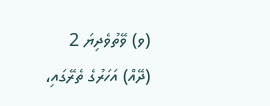(ވ) ވޭތުވެދިޔަ 2 (ދޭއް) އަހަރުގެ ތެރޭގައި،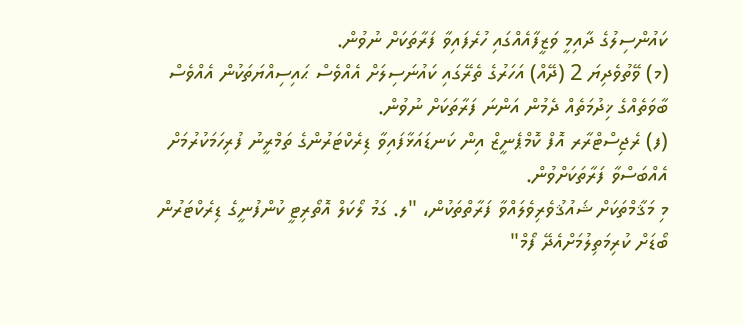ކައުންސިލުގެ ދާއިމީ ވަޒީފާއެއްގައި ހުރެފައިވާ ފަރާތަކަށް ނުވުން.
(މ) ވޭތުވެދިޔަ 2 (ދޭއް) އަހަރުގެ ތެރޭގައި ކައުނަސިލަށް އެއްވެސް ޙައިސިއްޔަތަކުން އެއްވެސް ބާވަތެއްގެ ޚިދުމަތެއް ދެމުން އަންނަ ފަރާތަކަށް ނުވުން.
(ފ) ރެޖިސްޓްރާރ އޮފް ކޮމްޕެނީޒް އިން ކަނޑައަޅާފައިވާ ޑިރެކްޓަރުންގެ ތަމްރީނު ފުރިހަމަކުރުމަށް އެއްބަސްވާ ފަރާތަކަށްވުން.
މި މަޤާމްތަކަށް ޝައުޤުވެރިވެލައްވާ ފަރާތްތަކުން، "ލ. ގަމު ލޯކަލް އޮތޯރިޓީ ކުންފުނީގެ ޑިރެކްޓަރުން ބޯޑަށް ކުރިމަތިލުމަށްއެދޭ ފޯމް"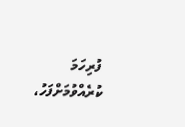ފުރިހަމަ ކުރެއްވުމަށްފަހު،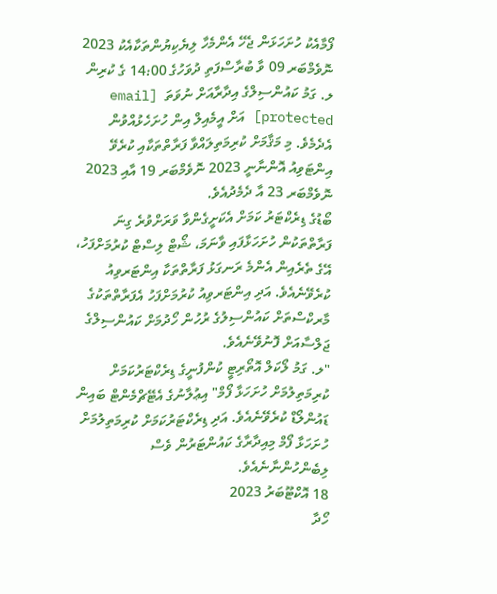ފޯމާއެކު ހުށަހަޅަން ޖެހޭ އެންމެހާ ލިޔެކިޔުންތަކާއެކު 2023 ނޮވެމްބަރ 09 ވާ ބުރާސްފަތި ދުވަހުގެ 14:00 ގެ ކުރިން ލ. ގަމު ކައުންސިލްގެ އިދާރާއަށް ނުވަތަ  [email protected] އަށް އީމެއިލް އިން ހުށަހެޅުއްވުން އެދެމެވެ. މި މަޤާމަށް ކުރިމަތިލައްވާ ފަރާތްތަކާއި ކުރެވޭ އިންޓަވިއު އޮންނާނީ 2023 ނޮވެމްބަރ 19 އާއި 2023 ނޮވެމްބަރ 23 އާ ދެމެދުއެވެ.
ބޯޑުގެ ޑިރެކްޓަރު ކަމަށް އެކަށީގެންވާ ވަރަށްވުރެ ގިނަ ފަރާތްތަކުން ހުށަހަޅާފައި ވާނަމަ، ޝޯޓް ލިސްޓް ކުރުމަށްފަހު، އޭގެ ތެރެއިން އެންމެ ރަނގަޅު ފަރާތްތަކާ އިންޓަރވިއު ކުރެވޭނެއެވެ. އަދި އިންޓަރވިއު ކުރުމަށްފަހު އެފަރާތްތަކުގެ މާރކްސްތަށް ކައުންސިލުގެ ރުހުން ހޯދުމަށް ކައުންސިލްގެ ޖަލްސާއަށް ފޮނުވޭނެއެވެ.
"ލ. ގަމު ލޯކަލް އޮތޯރިޓީ ކުންފުނީގެ ޑިރެކްޓަރުކަމަށް ކުރިމަތިލުމަށް ހުށަހަޅާ ފޯމް" އިޢުލާނުގެ އެޓޭޗްމެންޓް ބައިން ޑައުންލޯޑް ކުރެވޭނެއެވެ. އަދި ޑިރެކްޓަރުކަމަށް ކުރިމަތިލުމަށް ހުށަހަޅާ ފޯމް މިއިދާރާގެ ކައުންޓަރުން ވެސް ލިބެންހުންނާނެއެވެ.
18 އޮކްޓޫބަރު 2023
ހޯދާ